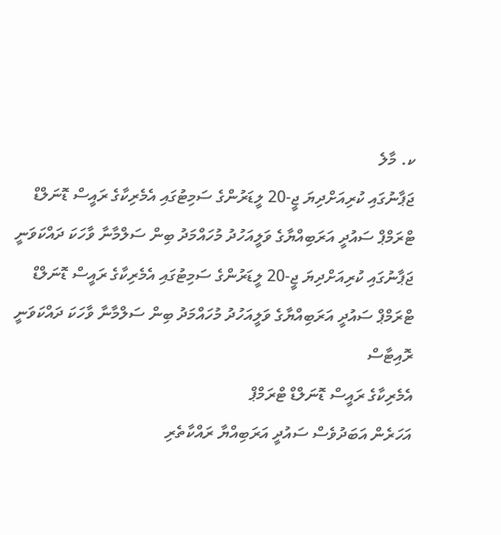ކ. މާލެ
ޖަޕާނުގައި ކުރިއަށްދިޔަ ޖީ-20 ލީޑަރުންގެ ސަމިޓުގައި އެމެރިކާގެ ރައީސް ޑޮނަލްޑް ޓްރަމްޕް ސައުދީ އަރަބިއްޔާގެ ވަލީއަހުދު މުހައްމަދު ބިން ސަލްމާނާ ވާހަކަ ދައްކަވަނީ
ޖަޕާނުގައި ކުރިއަށްދިޔަ ޖީ-20 ލީޑަރުންގެ ސަމިޓުގައި އެމެރިކާގެ ރައީސް ޑޮނަލްޑް ޓްރަމްޕް ސައުދީ އަރަބިއްޔާގެ ވަލީއަހުދު މުހައްމަދު ބިން ސަލްމާނާ ވާހަކަ ދައްކަވަނީ
ރޮއިޓާސް
އެމެރިކާގެ ރައީސް ޑޮނަލްޑް ޓްރަމްޕް
އަހަރެން އަބަދުވެސް ސައުދީ އަރަބިއްޔާ ރައްކާތެރި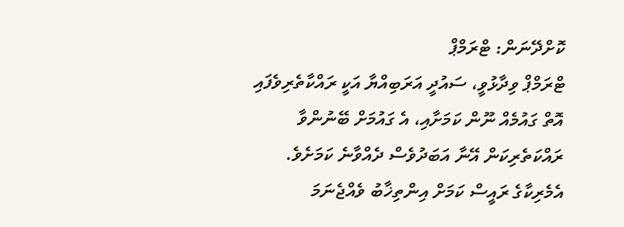ކޮށްދޭނަން: ޓްރަމްޕް
ޓްރަމްޕް ވިދާޅުވީ، ސައުދީ އަރަބިއްޔާ އަކީ ރައްކާތެރިވެފައި އޮތް ގައުމެއް ނޫން ކަމަށާއި، އެ ގައުމަށް ބޭނުންވާ ރައްކަތެރިކަން އޭނާ އަބަދުވެސް ދެއްވާނެ ކަމަށެވެ.
އެމެރިކާގެ ރައީސް ކަމަށް އިންތިޚާބު ވެއްޖެނަމަ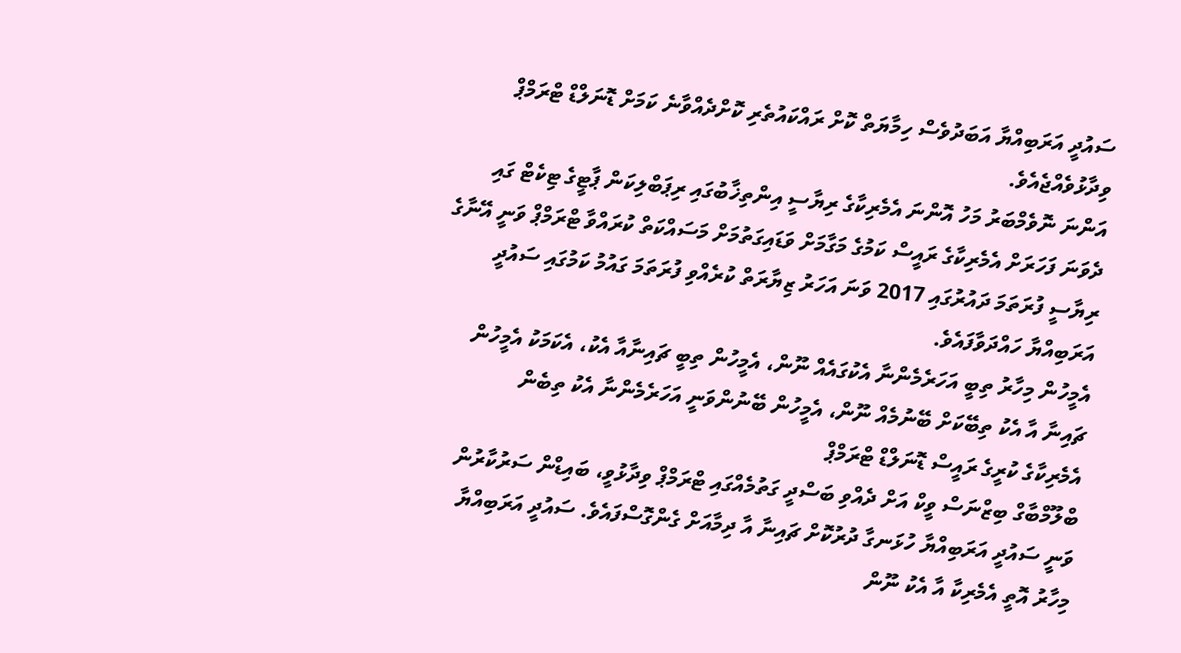ސައުދީ އަރަބިއްޔާ އަބަދުވެސް ހިމާޔަތް ކޮށް ރައްކައުތެރި ކޮށްދެއްވާނެ ކަމަށް ޑޮނަލްޑް ޓްރަމްޕް ވިދާޅުވެއްޖެއެވެ.
އަންނަ ނޮވެމްބަރު މަހު އޮންނަ އެމެރިކާގެ ރިޔާސީ އިންތިޚާބުގައި ރިޕަބްލިކަން ޕާޓީގެ ޓިކެޓް ގައި ދެވަނަ ފަހަރަށް އެމެރިކާގެ ރައީސް ކަމުގެ މަގާމަށް ވަޑައިގަތުމަށް މަސައްކަތް ކުރައްވާ ޓްރަމްޕް ވަނީ އޭނާގެ ރިޔާސީ ފުރަތަމަ ދައުރުގައި 2017 ވަނަ އަހަރު ޒިޔާރަތް ކުރެއްވި ފުރަތަމަ ގައުމު ކަމުގައި ސައުދީ އަރަބިއްޔާ ހައްދަވާފައެވެ.
އެމީހުން މިހާރު ތިބީ އަހަރެމެންނާ އެކުގައެއް ނޫން، އެމީހުން ތިބީ ޗައިނާއާ އެކު، އެކަމަކު އެމީހުން ޗައިނާ އާ އެކު ތިބޭކަށް ބޭނުމެއް ނޫން، އެމީހުން ބޭނުންވަނީ އަހަރެމެންނާ އެކު ތިބެން
އެމެރިކާގެ ކުރީގެ ރައީސް ޑޮނަލްޑް ޓްރަމްޕް
ބްލޫމްބާގް ބިޒްނަސް ވީކް އަށް ދެއްވި ބަސްދީ ގަތުމެއްގައި ޓްރަމްޕް ވިދާޅުވީ، ބައިޑްން ސަރުކާރުން ވަނީ ސައުދީ އަރަބިއްޔާ ހުޅަނގާ ދުރުކޮށް ޗައިނާ އާ ދިމާއަށް ގެންގޮސްފައެވެ. ސައުދީ އަރަބިއްޔާ މިހާރު އޮތީ އެމެރިކާ އާ އެކު ނޫން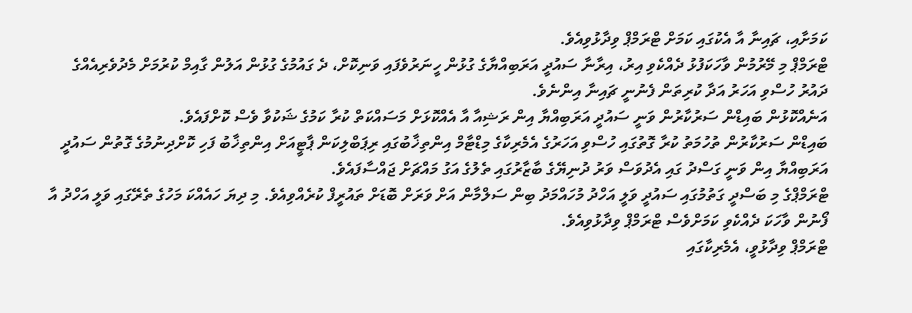ކަމަށާއި، ޗައިނާ އާ އެކުގައި ކަމަށް ޓްރަމްޕް ވިދާޅުވިއެވެ.
ޓްރަމްޕް މި މޭރުމުން ވާހަކަފުޅު ދެއްކެވި އިރު، އިރާނާ ސައުދީ އަރަބިއްޔާގެ ގުޅުން ހީނަރުވެފައި ވަނިކޮށް، ދެ ގައުމުގެ ގުޅުން އަލުން ގާއިމް ކުރުމަށް މެދުވެރިއެއްގެ ދައުރު ހުސްވި އަހަރު އަދާ ކުރިތަން ފެނުނީ ޗައިނާ އިންނެވެ.
އަނެއްކޮޅުން ބައިޑްން ސަރުކާރުން ވަނީ ސައުދީ އަރަބިއްޔާ އިން ރަޝިއާ އާ އެއްކޮޅަށް މަސައްކަތް ކުރާ ކަމުގެ ޝަކުވާ ވެސް ކޮށްފައެވެ.
ބައިޑްން ސަރުކާރުން ތުހުމަތު ކުރާ ގޮތުގައި ހުސްވި އަހަރުގެ އެމެރިކާގެ މިޑްޓާމް އިންތިޚާބުގައި ރިޕަބްލިކަން ޕާޓީއަށް އިންތިޚާބު ފަހި ކޮށްދިނުމުގެ ގޮތުން ސައުދީ އަރަބިއްޔާ އިން ވަނީ ގަސްދު ގައި އެދުވަސް ވަރު ދުނިޔޭގެ ބާޒާރުގައި ތެލުގެ އަގު މައްޗަށް ޖައްސާފައެވެ.
ޓްރަމްޕްގެ މި ބަސްދީ ގަތުމުގައި ސައުދީ ވަލީ އަހްދު މުހައްމަދު ބިން ސަލްމާން އަށް ވަރަށް ބޮޑަށް ތައުރީފް ކުރެއްވިއެވެ. މި ދިޔަ ހައެއްކަ މަހުގެ ތެރޭގައި ވަލީ އަހްދު އާ ފޯނުން ވާހަކަ ދެއްކެވި ކަމަށްވެސް ޓްރަމްޕް ވިދާޅުވިއެވެ.
ޓްރަމްޕް ވިދާޅުވީ، އެމެރިކާގައި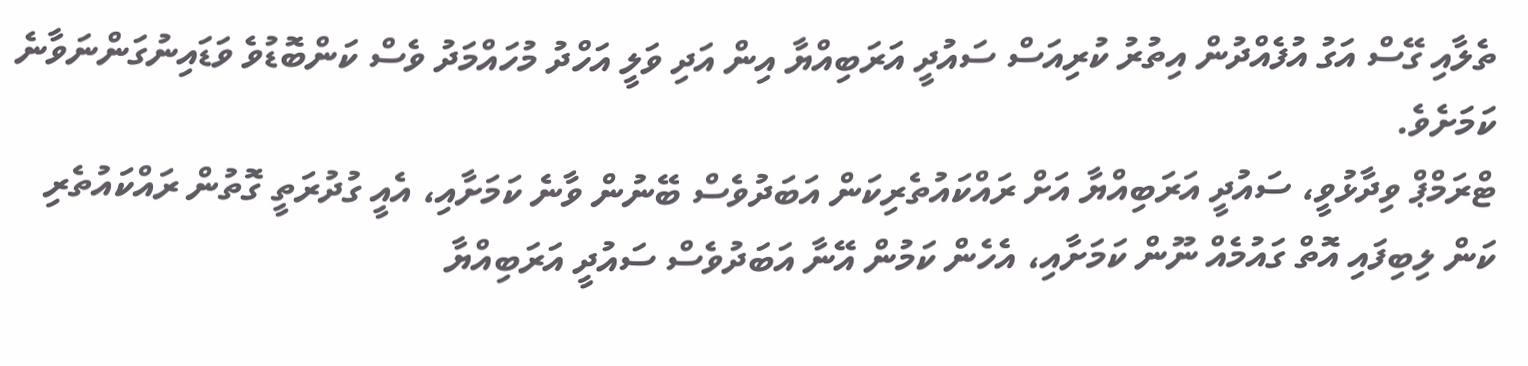ތެލާއި ގޭސް އަގު އުފެއްދުން އިތުރު ކުރިއަސް ސައުދީ އަރަބިއްޔާ އިން އަދި ވަލީ އަހްދު މުހައްމަދު ވެސް ކަންބޮޑުވެ ވަޑައިނުގަންނަވާނެ ކަމަށެވެ.
ޓްރަމްޕް ވިދާޅުވީ، ސައުދީ އަރަބިއްޔާ އަށް ރައްކައުތެރިކަން އަބަދުވެސް ބޭނުން ވާނެ ކަމަށާއި، އެއީ ގުދުރަތީ ގޮތުން ރައްކައުތެރި ކަން ލިބިފައި އޮތް ގައުމެއް ނޫން ކަމަށާއި، އެހެން ކަމުން އޭނާ އަބަދުވެސް ސައުދީ އަރަބިއްޔާ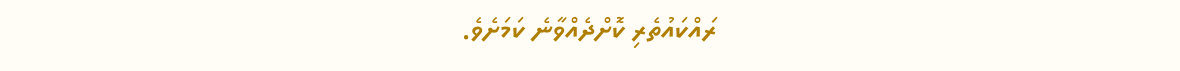ރައްކައުތެރި ކޮށްދެއްވާނެ ކަމަށެވެ.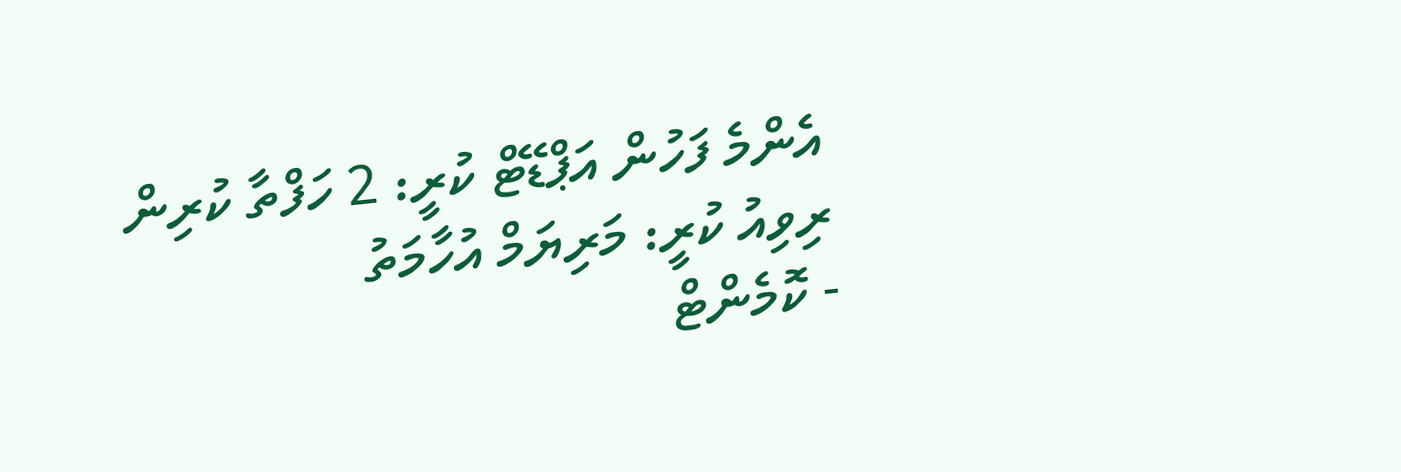އެންމެ ފަހުން އަޕްޑޭޓް ކުރީ: 2 ހަފްތާ ކުރިން
ރިވިއު ކުރީ: މަރިޔަމް އުހާމަތު
- ކޮމެންޓް